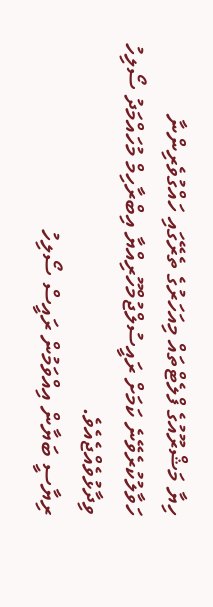ހިޔާ މަޝްރޫއުގެ ފްލެޓްތައް މިއަހަރުގެ ތެރޭގައި ހައްގުވެރިންނާ ހަވާލުކުރެވޭނެ ކަމަށް ރައީސުލްޖުމްހޫރިއްޔާ އިބްރާހިމް މުހައްމަދު ސޯލިހު ވިދާޅުވެއްޖެއެވެ.
ރިޔާސީ ބަޔާން އިއްވަމުން ރައީސް ސޯލިހު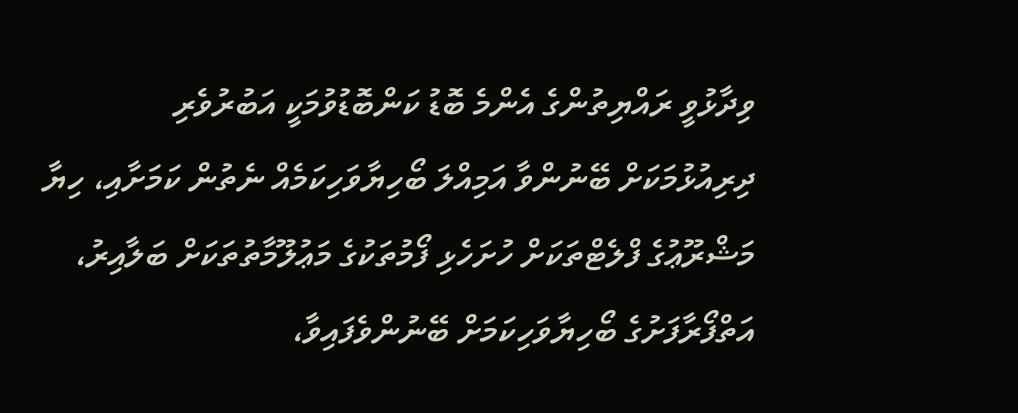ވިދާޅުވީ ރައްޔިތުންގެ އެންމެ ބޮޑު ކަންބޮޑުވުމަކީ އަބުރުވެރި ދިރިއުޅުމަކަށް ބޭނުންވާ އަމިއްލަ ބޯހިޔާވަހިކަމެއް ނެތުން ކަމަށާއި، ހިޔާ މަޝްރޫޢުގެ ފްލެޓްތަކަށް ހުށަހެޅި ފޯމުތަކުގެ މަޢުލޫމާތުތަކަށް ބަލާއިރު، އަތްފޯރާފަށުގެ ބޯހިޔާވަހިކަމަށް ބޭނުންވެފައިވާ،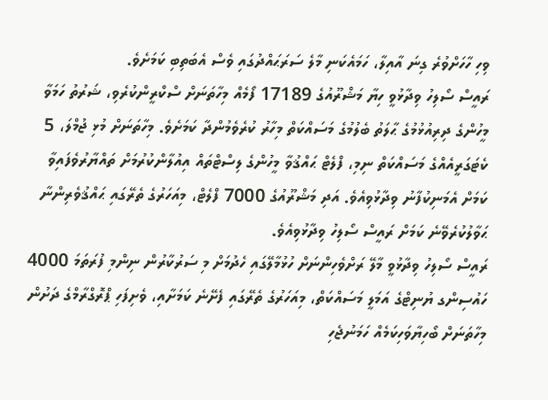ވިހި ހާހަށްވުރެ ގިނަ އާއިލާ، ހަމައެކަނި މާލެ ސަރަޙައްދުގައި ވެސް އެބަތިބި ކަމަށެވެ.
ރައީސް ސޯލިހު ވިދާޅުވީ ހިޔާ މަޝްރޫއުގެ 17189 ފޯމެއް މިހާތަނަށް ސްކްރީންކުރެވި، ޝަރުތު ހަމަވާ މީހުންގެ ދިރިއުޅުމުގެ ޙާލަތު ބެލުމުގެ މަސައްކަތް މިހާރު ކުރެވެމުންދާ ކަމަށެވެ. މިހާތަނަށް މުޅި ޖުމްލަ، 5 ކެޓަގަރީއެއްގެ މަސައްކަތް ނިމި، ފްލެޓް ޙައްޤުވާ މީހުންގެ ލިސްޓްތައް އިއުލާންކުރުމަށް ތައްޔާރުވެފައިވާ ކަމަށް އެމަނިކުފާނު ވިދާޅުވިއެވެ. އަދި މަޝްރޫއުގެ 7000 ފްލެޓް، މިއަހަރުގެ ތެރޭގައި ޙައްޤުވެރިންނާ ޙަވާލުކުރެވޭނެ ކަމަށް ރައީސް ސޯލިހު ވިދާޅުވިއެވެ.
ރައީސް ސޯލިހު ވިދާޅުވީ މާލޭ ރަށްވެހިންނަށް ހުޅުމާލޭގައި ހެދުމަށް މި ސަރުކާރުން ނިންމި ފުރަތަމަ 4000 ހައުސިންގ ޔުނިޓްގެ އަމަލީ މަސައްކަތް، މިއަހަރުގެ ތެރޭގައި ފެށޭނެ ކަމަށާއި، ވެށިފަހި ޕްރޮގްރާމްގެ ދަށުން މިހާތަނަށް ބޯހިޔާވަހިކަމެއް ހަމަނުޖެހި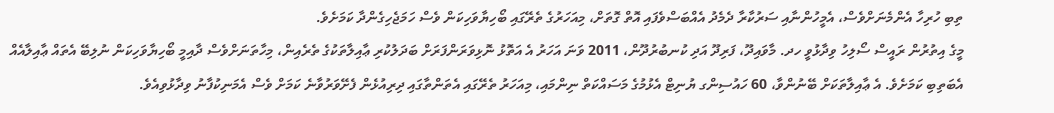ތިބި ހުރިހާ އެންމެނަށްވެސް، އެމީހުންނާއި ސަރުކާރާ ދެމެދު އެއްބަސްވެފައި އޮތް ގޮތަށް، މިއަހަރުގެ ތެރޭގައި ބޯހިޔާވަހިކަން ވެސް ހަމަޖެހިގެންދާ ކަމަށެވެ.
މީގެ އިތުރުން ރައީސް ސޯލިހު ވިދާޅުވީ ހދ. މާވައިދޫ، ފަރިދޫ އަދި ކުނބުރުދޫން، 2011 ވަނަ އަހަރު އެ އަތޮޅު ނޮޅިވަރަންފަރަށް ބަދަލުކުރި ޢާއިލާތަކުގެ ތެރެއިން، މިހާތަނަށްވެސް ދާއިމީ ބޯހިޔާވަހިކަން ނުލިބޭ އެތައް ޢާއިލާއެއް އެބަތިބި ކަމަށެވެ. އެ ޢާއިލާތަކަށް ބޭނުންވާ، 60 ހައުސިންގ ޔުނިޓް އެޅުމުގެ މަސައްކަތް ނިންމައި، މިއަހަރު ތެރޭގައި އެތަންތާގައި ދިރިއުޅެން ފެށޭވަރުވާނެ ކަމަށް ވެސް އެމަނިކުފާނު ވިދާޅުވިއެވެ.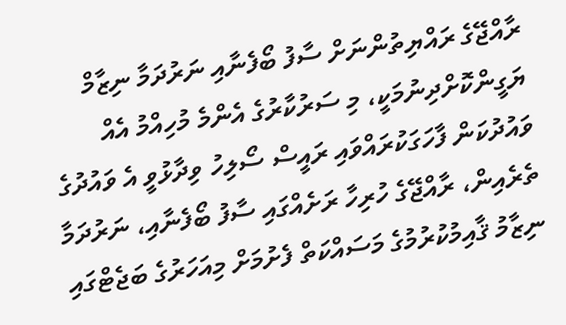ރާއްޖޭގެ ރައްޔިތުންނަށް ސާފު ބޯފެނާއި ނަރުދަމާ ނިޒާމް ޔަގީންކޮށްދިނުމަކީ، މި ސަރުކާރުގެ އެންމެ މުހިއްމު އެއް ވައުދުކަން ފާހަގަކުރައްވައި ރައީސް ސޯލިހު ވިދާޅުވީ އެ ވައުދުގެ ތެރެއިން، ރާއްޖޭގެ ހުރިހާ ރަށެއްގައި ސާފު ބޯފެނާއި، ނަރުދަމާ ނިޒާމު ޤާއިމުކުރުމުގެ މަސައްކަތް ފެށުމަށް މިއަހަރުގެ ބަޖެޓްގައި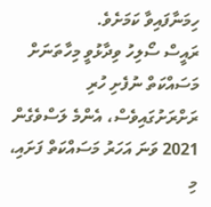ހިމަނާފައިވާ ކަމަށެވެ.
ރައީސް ސޯލިހު ވިދާޅުވީ މިހާތަނަށް މަސައްކަތް ނުފެށި ހުރި ރަށްރަށުގައިވެސް، އެންމެ ލަސްވެގެން 2021 ވަނަ އަހަރު މަސައްކަތް ފަށައި، މި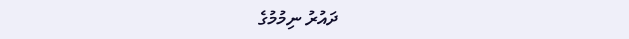ދައުރު ނިމުމުގެ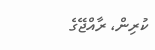ކުރިން، ރާއްޖޭގެ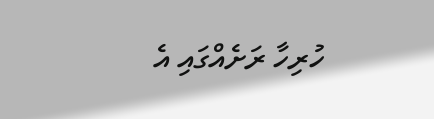ހުރިހާ ރަށެއްގައި އެ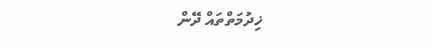ޚިދުމަތްތައް ދޭން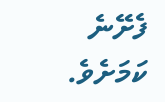ފެށޭނެ ކަމަށެވެ.